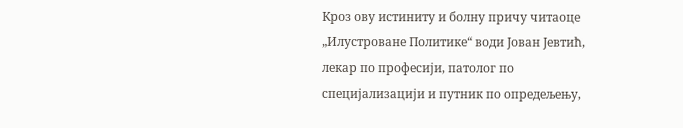Кроз ову истиниту и болну причу читаоце „Илустроване Политике“ води Јован Јевтић, лекар по професији, патолог по специјализацији и путник по опредељењу,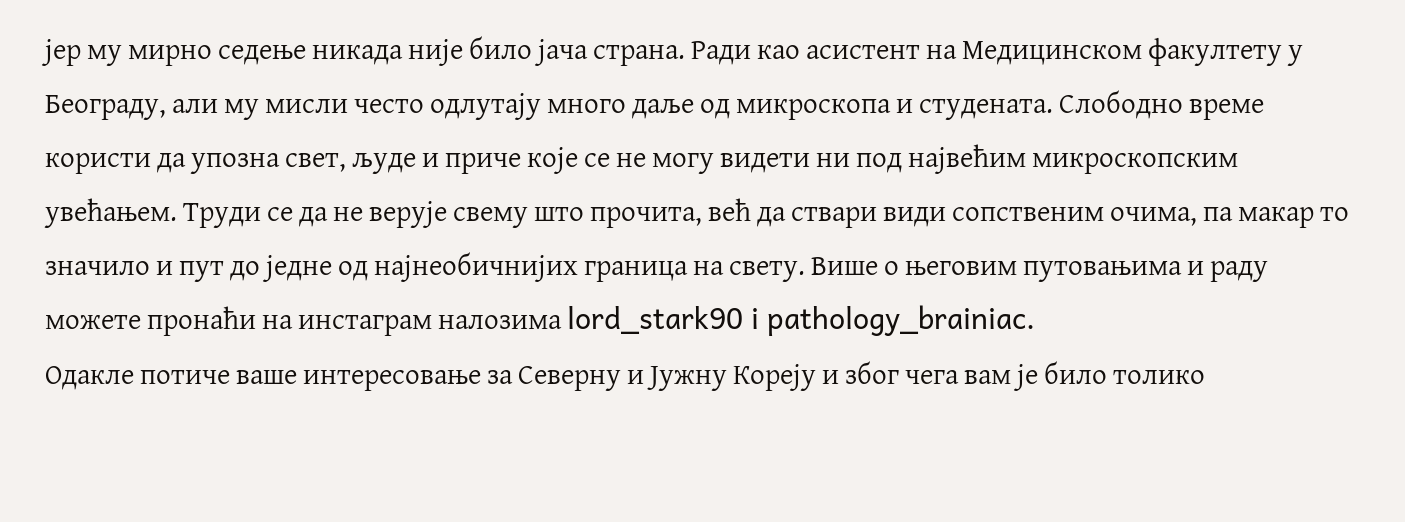јер му мирно седење никада није било јача страна. Ради као асистент на Медицинском факултету у Београду, али му мисли често одлутају много даље од микроскопа и студената. Слободно време користи да упозна свет, људе и приче које се не могу видети ни под највећим микроскопским увећањем. Труди се да не верује свему што прочита, већ да ствари види сопственим очима, па макар то значило и пут до једне од најнеобичнијих граница на свету. Више о његовим путовањима и раду можете пронаћи на инстаграм налозима lord_stark90 i pathology_brainiac.
Одакле потиче ваше интересовање за Северну и Јужну Кореју и због чега вам је било толико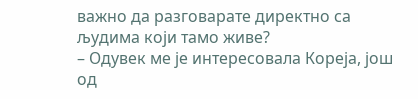важно да разговарате директно са људима који тамо живе?
– Одувек ме је интересовала Кореја, још од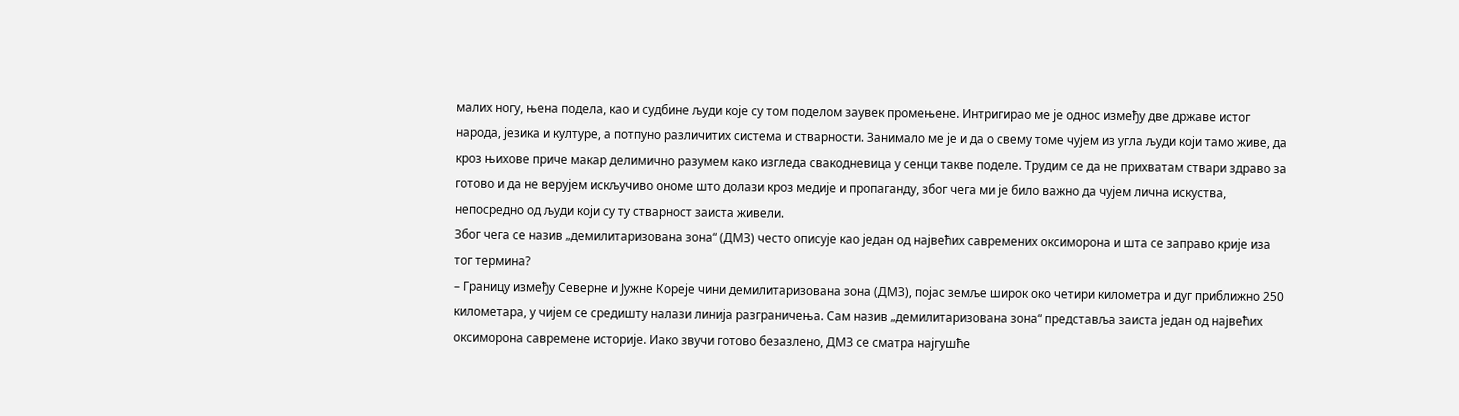малих ногу, њена подела, као и судбине људи које су том поделом заувек промењене. Интригирао ме је однос између две државе истог народа, језика и културе, а потпуно различитих система и стварности. Занимало ме је и да о свему томе чујем из угла људи који тамо живе, да кроз њихове приче макар делимично разумем како изгледа свакодневица у сенци такве поделе. Трудим се да не прихватам ствари здраво за готово и да не верујем искључиво ономе што долази кроз медије и пропаганду, због чега ми је било важно да чујем лична искуства, непосредно од људи који су ту стварност заиста живели.
Због чега се назив „демилитаризована зона“ (ДМЗ) често описује као један од највећих савремених оксиморона и шта се заправо крије иза тог термина?
– Границу између Северне и Јужне Кореје чини демилитаризована зона (ДМЗ), појас земље широк око четири километра и дуг приближно 250 километара, у чијем се средишту налази линија разграничења. Сам назив „демилитаризована зона“ представља заиста један од највећих оксиморона савремене историје. Иако звучи готово безазлено, ДМЗ се сматра најгушће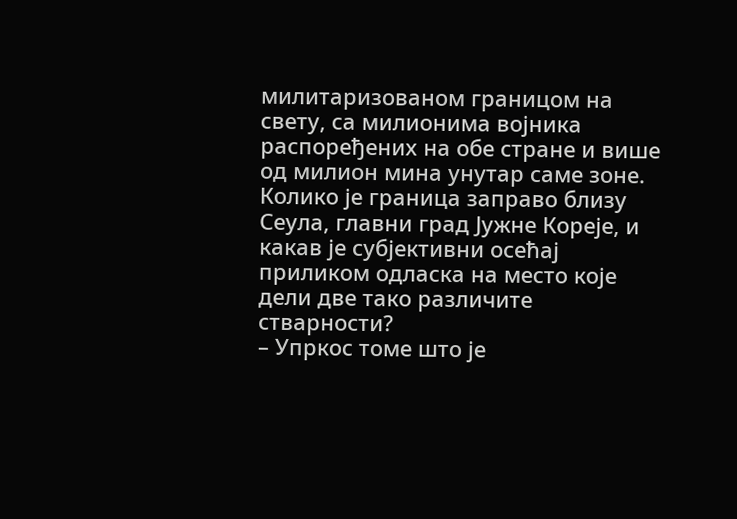милитаризованом границом на свету, са милионима војника распоређених на обе стране и више од милион мина унутар саме зоне.
Колико је граница заправо близу Сеула, главни град Јужне Кореје, и какав је субјективни осећај приликом одласка на место које дели две тако различите стварности?
– Упркос томе што је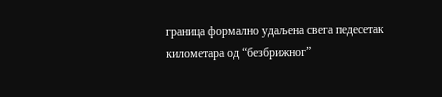граница формално удаљена свега педесетак километара од “безбрижног”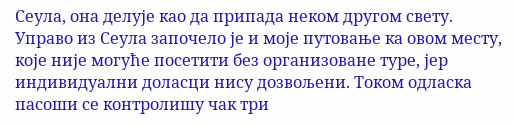Сеула, она делује као да припада неком другом свету. Управо из Сеула започело је и моје путовање ка овом месту, које није могуће посетити без организоване туре, јер индивидуални доласци нису дозвољени. Током одласка пасоши се контролишу чак три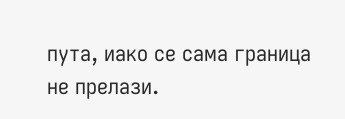пута, иако се сама граница не прелази.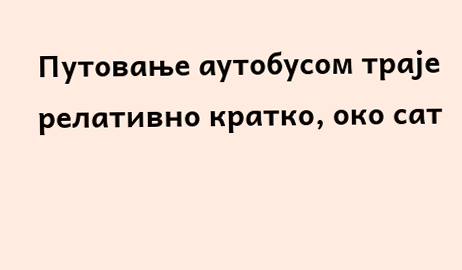Путовање аутобусом траје релативно кратко, око сат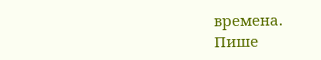времена.
Пише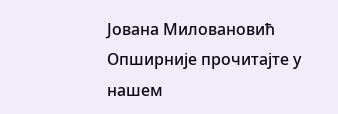Јована Миловановић
Опширније прочитајте у нашем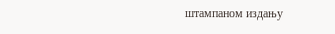штампаном издању